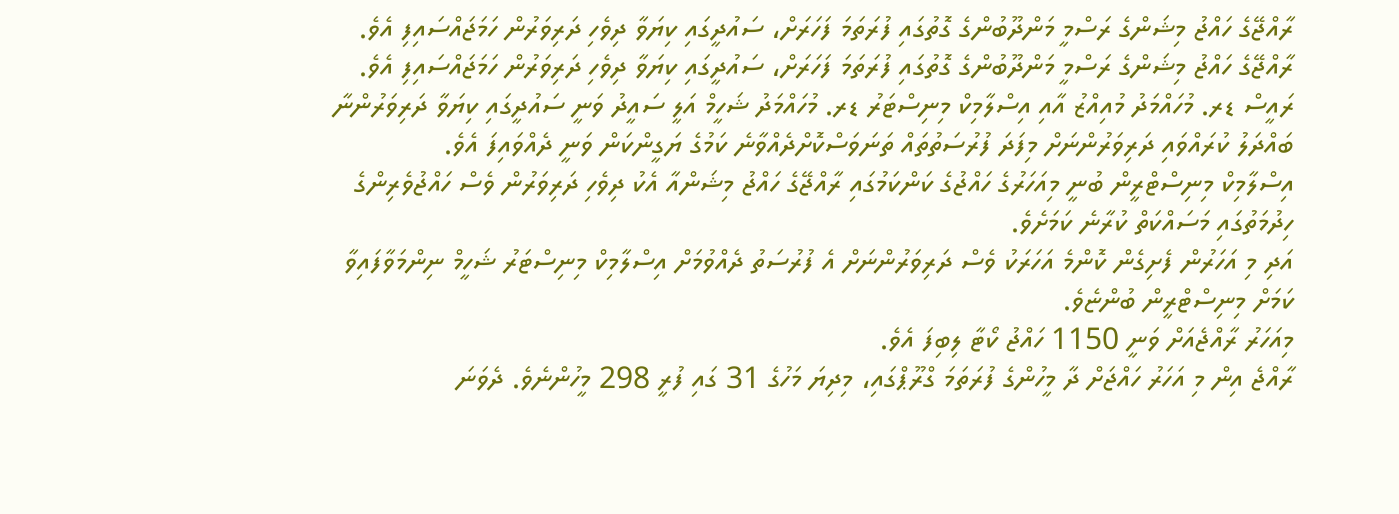ރާއްޖޭގެ ހައްޖު މިޝަންގެ ރަސްމީ މަންދޫބުންގެ ގޮތުގައި ފުރަތަމަ ފަހަރަށް، ސައުދީގައި ކިޔަވާ ދިވެހި ދަރިވަރުން ހަމަޖައްސައިފި އެވެ.
ރާއްޖޭގެ ހައްޖު މިޝަންގެ ރަސްމީ މަންދޫބުންގެ ގޮތުގައި ފުރަތަމަ ފަހަރަށް، ސައުދީގައި ކިޔަވާ ދިވެހި ދަރިވަރުން ހަމަޖައްސައިފި އެވެ.
ރައީސް ޑރ. މުހައްމަދު މުއިއްޒު އާއި އިސްލާމިކް މިނިސްޓަރު ޑރ. މުހައްމަދު ޝަހީމް އަލީ ސައީދު ވަނީ ސައުދީގައި ކިޔަވާ ދަރިވަރުންނާ ބައްދަލު ކުރައްވައި ދަރިވަރުންނަށް މިފަދަ ފުރުސަތުތައް ތަނަވަސްކޮށްދެއްވާނެ ކަމުގެ ޔަގީންކަން ވަނީ ދެއްވައިފަ އެވެ.
އިސްލާމިކް މިނިސްޓްރީން ބުނީ މިއަހަރުގެ ހައްޖުގެ ކަންކަމުގައި ރާއްޖޭގެ ހައްޖު މިޝަންއާ އެކު ދިވެހި ދަރިވަރުން ވެސް ހައްޖުވެރިންގެ ހިދުމަތުގައި މަސައްކަތް ކުރާނެ ކަމަށެވެ.
އަދި މި އަހަރުން ފެށިގެން ކޮންމެ އަހަރަކު ވެސް ދަރިވަރުންނަށް އެ ފުރުސަތު ދެއްވުމަށް އިސްލާމިކް މިނިސްޓަރު ޝަހީމް ނިންމަވާފައިވާ ކަމަށް މިނިސްޓްރީން ބުންޏެވެ.
މިއަހަރު ރާއްޖެއަށް ވަނީ 1150 ހައްޖު ކޯޓާ ލިބިފަ އެވެ.
ރާއްޖެ އިން މި އަހަރު ހައްޖަށް ދާ މީހުންގެ ފުރަތަމަ ގްރޫޕްގައި، މިދިޔަ މަހުގެ 31 ގައި ފުރީ 298 މީހުންނެވެ. ދެވަނަ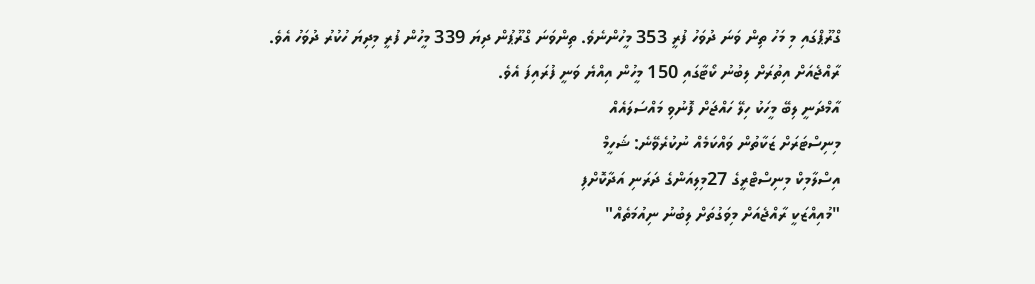ގްރޫޕްގައި މި މަހު ތިން ވަނަ ދުވަހު ފުރީ 353 މީހުންނެވެ. ތިންވަނަ ގްރޫޕުން ދިޔަ 339 މީހުން ފުރީ މިދިޔަ ހުކުރު ދުވަހު އެވެ.
ރާއްޖެއަށް އިތުރަށް ލިބުނު ކޯޓާގައި 150 މީހުން އިއްޔެ ވަނީ ފުރައިފަ އެވެ.
އާމްދަނީ ލިބޭ މީހަކު ހިލޭ ހައްޖަށް ފޮނުވި މައްސަލައެއް
މިނިސްޓަރަށް ޒަކާތުން ވައްކަމެއް ނުކުރެވޭނެ: ޝަހީމް
އިސްލާމިކް މިނިސްޓްރީގެ 27މިލިއަންގެ ދަރަނި އަދާކޮށްފި
"މުއިއްޒަކީ ރާއްޖެއަށް މިވަގުތަށް ލިބުނު ނިއުމަތެއް"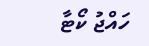ހައްޖު ކޯޓާ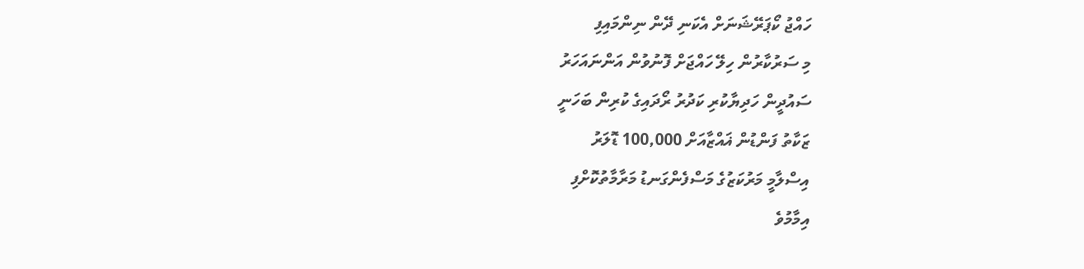ހައްޖު ކޯޕަރޭޝަނަށް އެކަނި ދޭން ނިންމައިފި
މި ސަރުކާރުން ހިލޭ ހައްޖަށް ފޮނުވުން އަންނައަހަރު
ސައުދީން ހަދިޔާކުރި ކަދުރު ރޯދައިގެ ކުރިން ބަހަނީ
ޒަކާތު ފަންޑުން ޣައްޒާއަށް 100,000 ޑޮލަރު
އިސްލާމީ މަރުކަޒުގެ މަސްފެންގަނޑު މަރާމާތުކޮށްފި
އިމާމުވެ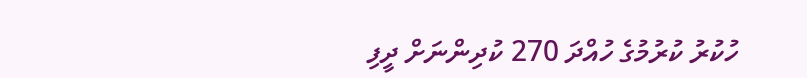ހުކުރު ކުރުމުގެ ހުއްދަ 270 ކުދިންނަށް ދީފި